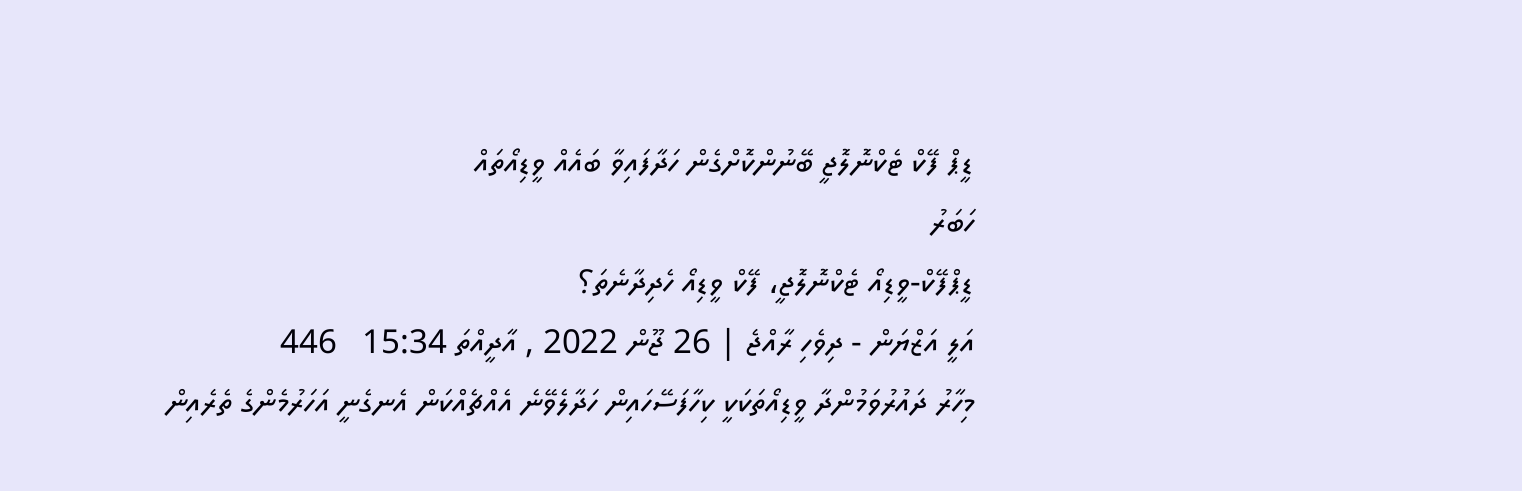ޑީޕް ފޭކް ޓެކްނޮލޮޖީ ބޭނުންކޮށްގެން ހަދާފައިވާ ބައެއް ވީޑިއޯތައް
ހަބަރު
ޑީޕްފޭކް-ވީޑިއޯ ޓެކްނޮލޮޖީ، ފޭކް ވީޑިއޯ ހެދިދާނެތަ؟
އަލީ އަޒްޔަން - ދިވެހި ރާއްޖެ | 26 ޖޫން 2022 , އާދީއްތަ 15:34   446
މިހާރު ދައުރުވަމުންދާ ވީޑިއޯތަކަކީ ކިހާފަސޭހައިން ހަދާލެވޭނެ އެއްޗެއްކަން އެނގެނީ އަހަރުމެންގެ ތެރެއިން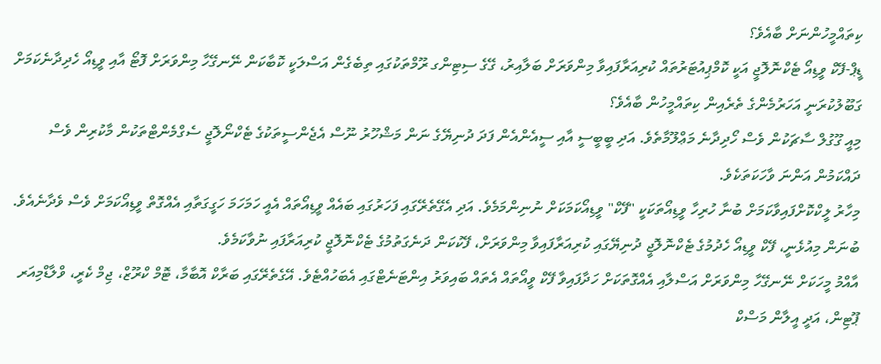ކިތައްމީހުންނަށް ބާއެވެ؟
ޑީޕް-ފޭކް ވީޑިއޯ ޓެކްނޮލޮޖީ އަކީ ކޮމްޕިއުޓަރުތައް ކުރިއަރާފައިވާ މިންވަރަށް ބަލާއިރު، ގޭގެ ސިޓިންގ ރޫމްތަކުގައި ތިބެގެން އަސްލަކީ ކޮބާކަން ނޭނގޭހާ މިންވަރަށް ފޮޓޯ އާއި ވީޑިއޯ ހެދިދާނެކަމަށް ގަބޫލުކުރަނީ އަހަރުމެންގެ ތެރެއިން ކިތައްމީހުން ބާއެވެ؟
މިއީ ގޫގުލް ސާޗަކުން ވެސް ހޯދިދާނެ މަޢްލޫމާތެވެ. އަދި ބީބީސީ އާއި ސީއެންއެން ފަދަ ދުނިޔޭގެ ނަން މަޝްހޫރު ނޫސް އެޖެންސީތަކުގެ ޓެކްނޯލޮޖީ ސެގްމެންޓްތަކުން މާކުރިން ވެސް ދައްކަމުން އަންނަ ވާހަކަތަކެވެ.
މިހާރު ލީކްކޮށްފައިވާކަމަށް ބުނާ ހުރިހާ ވީޑިއޯތަކަކީ "ފޭކް" ވީޑިއޯކަމަކަށް ނުނިންމަމެވެ. އަދި އެގޭތެރޭގައި ފަހަރުގައި ބައެއް ވީޑިއޯތައް އެއީ ހަމަހަމަ ހަގީގަތާއި އެއްގޮތް ވީޑިއޯކަމަށް ވެސް ވެދާނެއެވެ.
ބުނަން މިއުޅެނީ، ފޭކް ވީޑިއޯ ހެދުމުގެ ޓެކްނޮލޮޖީ ދުނިޔޭގައި ކުރިއަރާފައިވާ މިންވަރަށް، ފޭކުކަން ދަނެގަތުމުގެ ޓެކްނޮލޮޖީ ކުރިއަރާފައި ނުވާކަމެވެ.
އާއްމު މީހަކަށް ނޭނގޭހާ މިންވަރަށް އަސްލާއި އެއްގޮތަކަށް ހަދާފައިވާ ފޭކް ވީއޯތައް އެތައް ބައިވަރު އިންޓަނެޓްގައި އެބަހުއްޓެވެ. އޭގެތެރޭގައި ބަރާކް އޮބާމާ، ޓޮމް ކްރޫޒް، ޖިމް ކެރީ، ވްލާޑްމިއަރ ޕޫޓިން، އަދީ އީލާން މަސްކް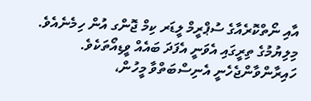އާއި ނޯތްކޮރެއާގެ ސުޕްރީމް ލީޑަރ ކިމް ޖޮންގ އުން ހިމެނެއެވެ. މިލިޔުމުގެ ތިރީގައި އެވަނީ އެފަދަ ބައެއް ވީޑިއޯތަކެވެ.
ހައިރާންވާންޖެހެނީ އެނިސްބަތްވާ މީހުން،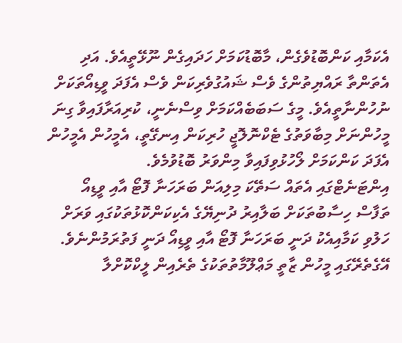އެކަމާއި ކަންބޮޑުވެގެން، މާބޮޑުކަމަށް ހަދައިގެން ނޫޅޭތީއެވެ. އަދި އެތަންތާ ރައްޔިތުންގެ ވެސް ޝައުގުވެރިކަން ވެސް އެފަދަ ވީޑިއޯތަކަށް ނުހުންނާތީއެވެ. މީގެ ސަބަބެއްކަމަށް ވިސްނެނީ، ކުރިއަރާފައިވާ ގިނަ މީހުންނަށް މިބާވަތުގެ ޓެކްނޮލޮޖީ ހުރިކަން އިނގޭތީ، އެމީހުން އެމީހުން އެފަދަ ކަންކަމަށް ލޯހުޅުވިފައިވާ މިންވަރު ބޮޑުވުމެވެ.
އިންޓަނެޓްގައި އެތައް ސަތޭކަ މިލިއަން ބަރަހަނާ ފޮޓޯ އާއި ވީޑިއޯ
ތަފާސް ހިސާބުތަކަށް ބަލާއިރު ދުނިޔޭގެ އެކިކަންކޮޅުތަކުގައި ވަރަށް ހަލުވި ކަމާއިއެކު ދަނީ ބަރަހަނާ ފޮޓޯ އާއި ވީޑިއޯ ދަނީ ފަތުރަމުންނެވެ. އޭގެތެރޭގައި މީހުން ޒާތީ މަޢްލޫމާތުތަކުގެ ތެރެއިން ލީކްކޮށްލާ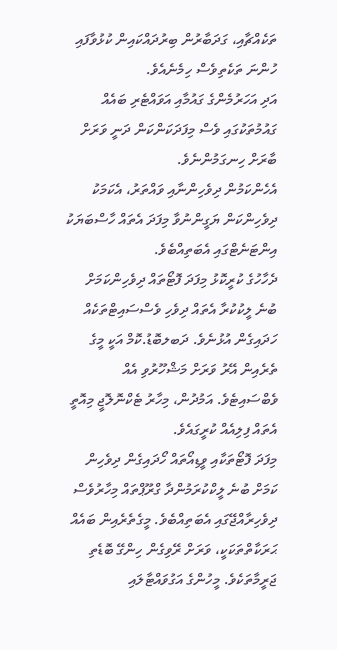ތަކެއްޗާއި، ގަދަބާރުން ބިރުދައްކައިން ކުޅުވާފައި ހުންނަ ތަކެތިވެސް ހިމެނެއެވެ.
އަދި އަހަރުމެންގެ ގައުމާއި އަވައްޓެރި ބައެއް ގައުމުތަކުގައި ވެސް މިފަދަކަންކަން ދަނީ ވަރަށް ބާރަށް ހިނގަމުންނެވެ.
އެހެންކަމުން ދިވެހިންނާއި ވައްތަރު، އެކަމަކު ދިވެހިންކަން ޔަގީންނުވާ މިފަދަ އެތައް ހާސްބަޔަކު އިންޓަނެޓްގައި އެބަތިއްބެވެ.
ދެހާހުގެ ކުރީކޮޅު މިފަދަ ފޮޓޯތައް ދިވެހިންކަމަށް ބުނެ ލީކުކުރާ އެތައް ދިވެހި ވެސްސައިޓްތަކެއް ހަދައިގެން އުޅުނެވެ. ދަބލބޮޑު.ކޮމް އަކީ މީގެ ތެރެއިން އޭރު ވަރަށް މަޝްހޫރުވި އެއް ވެބްސައިޓެވެ. އަމުދުން، މިހާރު ޓެކްނޮލޮޖީ މިއޮތީ އެތައް ފިލިއެއް ކުރީގައެވެ.
މިފަދަ ފޮޓޯތަކާއި ވީޑިއޯތައް ހޯދައިގެން ދިވެހިން ކަމަށް ބުނެ ލީކްކުރަމުންދާ ގްރޫޕްތައް މިހާރުވެސް ދިވެހިރާއްޖޭގައި އެބަތިއްބެވެ. މީގެތެރެއިން ބައެއް ޙަރަކާތްތަކަކީ، ވަރަށް ރޭވިގެން ހިންގޭ ބޮޑެތި ޖަރީމާތަކެވެ. މީހުންގެ އަގުވައްޓާލައި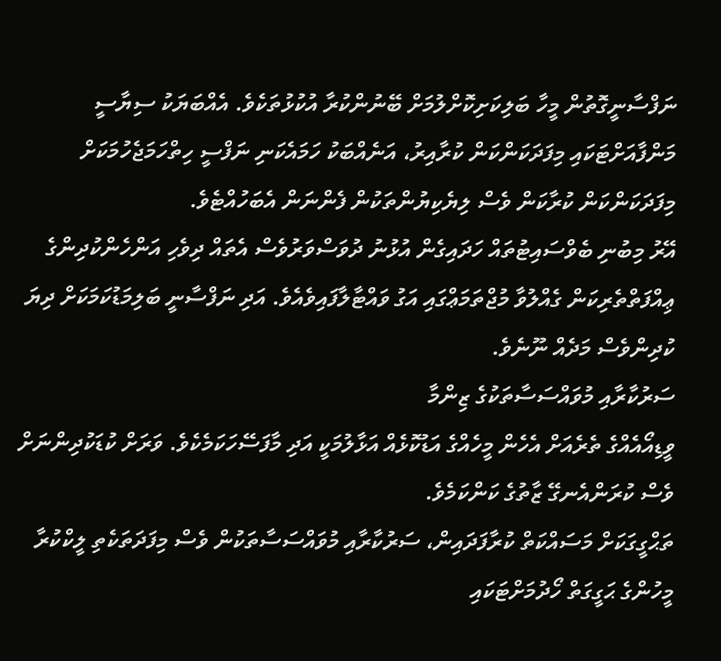ނަފްސާނީގޮތުން މީހާ ބަލިކަށިކޮށްލުމަށް ބޭނުންކުރާ އުކުޅުތަކެވެ. އެއްބަޔަކު ސިޔާސީ މަންފާއަށްޓަކައި މިފަދަކަންކަން ކުރާއިރު، އަނެއްބަކު ހަމައެކަނި ނަފްސީ ހިތްހަމަޖެހުމަކަށް މިފަދަކަންކަން ކުރާކަން ވެސް ލިޔެކިޔުންތަކުން ފެންނަން އެބަހުއްޓެވެ.
އޭރު މިބުނި ބެވްސައިޓުތައް ހަދައިގެން އުޅުނު ދުވަސްވަރުވެސް އެތައް ދިވެހި އަންހެންކުދިންގެ ޢިއްފަތްތެރިކަން ގެއްލުވާ މުޖްތަމަޢްގައި އަގު ވައްޓާލާފައިވެއެވެ. އަދި ނަފްސާނީ ބަލިމަޑުކަމަކަށް ދިޔަ ކުދިންވެސް މަދެއް ނޫނެވެ.
ސަރުކާރާއި މުވައްސަސާތަކުގެ ޒިންމާ
ވީޑިއޯއެއްގެ ތެރެއަށް އެހެން މީހެއްގެ އަޑުކޮޅެއް އަޅާލުމަކީ އަދި މާފަސޭހަކަމެކެވެ. ވަރަށް ކުޑަކުދިންނަށް ވެސް ކުރަންއެނގޭ ޒާތުގެ ކަންކަމެވެ.
ތަޙްގީގަކަށް މަސައްކަތް ކުރާފަދައިން، ސަރުކާރާއި މުވައްސަސާތަކުން ވެސް މިފަދަތަކެތި ލީކްކުރާ މީހުންގެ ޙަގީގަތް ހޯދުމަށްޓަކައި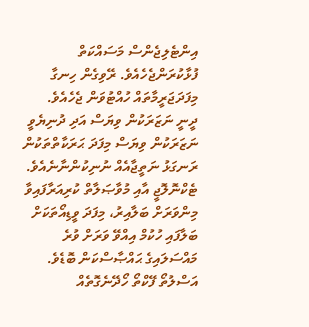އިންޓެލިޖެންސް މަސައްކަތް ފުޅާކުރަންޖެހެއެވެ. ރޭވިގެން ހިނގާ މިފަދަޖަރީމާތައް ހުއްޓުވަން ޖެހެއެވެ.
ދީނީ ނަޒަރަކުން ވިޔަސް އަދި ދުނިޔެވީ ނަޒަރަކުން ވިޔަސް މިފަދަ ޙަރަކާތްތަކުން ރަނގަޅު ނަތީޖާއެއް ނުނިކުންނާނެއެވެ. ޓެކްނޮލޮޖީ އާއި މުވާޞަލާތް ކުރިއަރާފައިވާ މިންވަރަށް ބަލާއިރު، މިފަދަ ވީޑިއޯތަކަށް ބަލާފައި ހުކުމް އިއްވޭ ވަރަށް ވުރެ މައްސަލައިގެ ޙައްޞާސްކަން ބޮޑެވެ. އަސްލުތޯ ފޭކްތޯ ހޯދޭނެގޮތެއް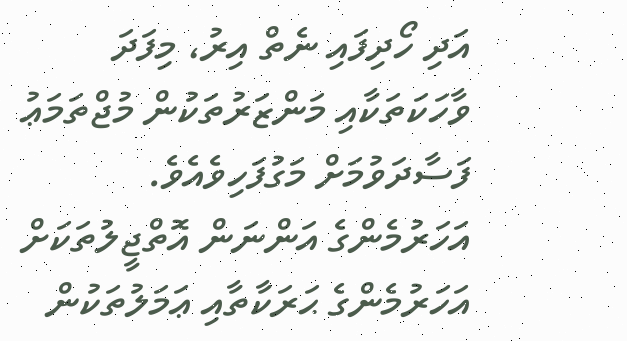އަދި ހޯދިފައި ނެތް އިރު، މިފަދަ ވާހަކަތަކާއި މަންޒަރުތަކުން މުޖްތަމަޢު ފަސާދަވުމަށް މަގުފަހިވެއެވެ.
އަހަރުމެންގެ އަންނަން އޮތްޖީލުތަކަށް އަހަރުމެންގެ ޙަރަކާތާއި ޢަމަލުތަކުން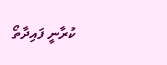ކުރާނީ ފައިދާތޯ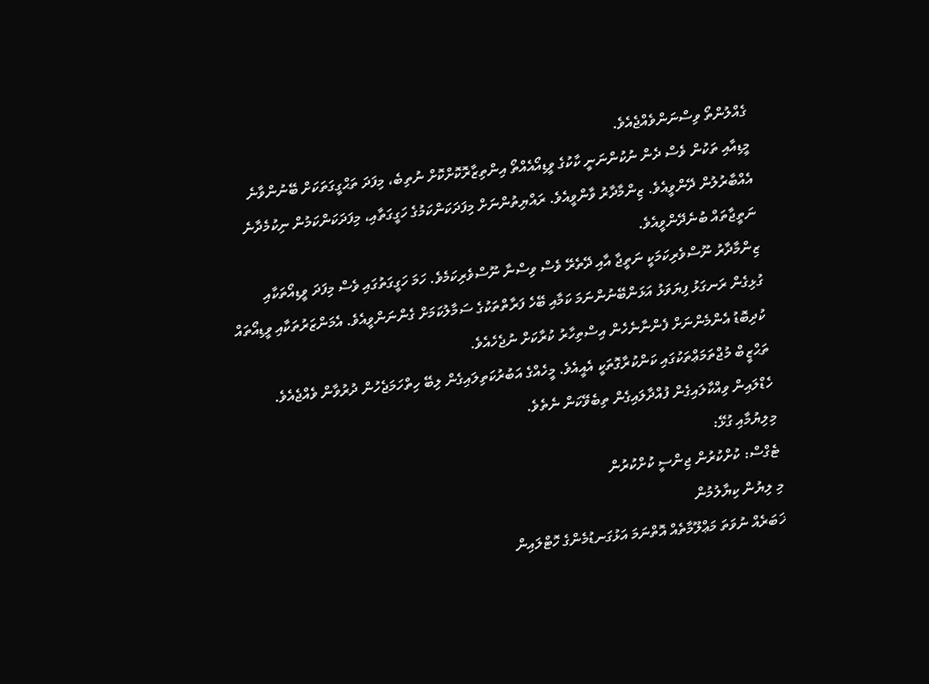ގެއްލުންތޯ ވިސްނަންވެއްޖެއެވެ.
މީޑިއާއި ތަކުން ވެސް ދެން ނުކުންނަނީ ކާކުގެ ވީޑިއޯއެއްތޯ އިންތިޒާރޮކޮށްކޮށް ނުތިބެ، މިފަދަ ތަޙްގީގަތަކަށް ބޭނުންވާނެ އެއްބާރުލުން ދޭންވީއެވެ. ޒިންމާދާރު ވާންވީއެވެ. ރައްޔިތުންނަށް މިފަދަކަންކަމުގެ ހަގީގަތާއި، މިފަދަކަންކަމުން ނިކުމެދާނެ ނަތީޖާތައް ބުނެދޭންވީއެވެ.
ޒިންމާދާރު ނޫސްވެރިކަމަކީ ނަތީޖާ އާއި ދޭތެރޭ ވެސް ވިސްނާ ނޫސްވެރިކަމެވެ. ހަމަ ހަގީގަތުގައި ވެސް މިފަދަ ވީޑިއޯތަކާއި ގުޅިގެން ރަނގަޅު ފިޔަވަޅު އަޅަންބޭނުންނަމަ ކަމާއި ބޭހެ ފަރާތްތަކުގެ ސަމާލުކަމަށް ގެންނަންވީއެވެ. އެމަންޒަރުތަކާއި ވީޑިއޯތައް ކުދިބޮޑު އެންމެންނަށް ފެންނާނެހެން އިސްތިހާރު ކުރާކަށް ނުޖެހެއެވެ.
ތަޙްޒީބް މުޖްތަމަޢްތަކުގައި ކަންކުރާގޮތަކީ އެއީއެވެ. މީހެއްގެ އަބުރުކަތިލައިގެން ލިބޭ ހިތްހަމަޖެހުން ދުރުވާން ވެއްޖެއެވެ.
ހެޑްލައިން ވިއްކާލައިގެން ފުއްދާލައިގެން ތިބެވޭކަން ނެތެވެ.
މިލިޔުމާއި ގުޅޭ:
ޓެގްސް: ކުށްކުރުން ޖިންސީ ކުށްކުރުން
މި ލިޔުން ކިޔާލުމުން
ޚަބަރެއް ނުވަތަ މަޢްލޫމާތެއް އޮތްނަމަ އަޅުގަނޑުމެންގެ ހޮޓްލައިން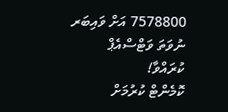7578800 އަށް ވައިބަރ ނުވަތަ ވަޓްސްއެޕް ކުރައްވާ!
ކޮމެންޓް ކުރުމަށް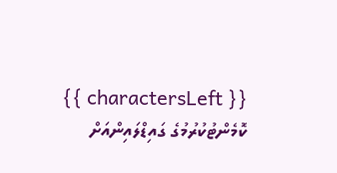{{ charactersLeft }} ކޮމެންޓުކުރުމުގެ ގައިޑްލައިންއަށް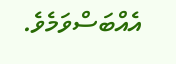އެއްބަސްވަމެވެ.